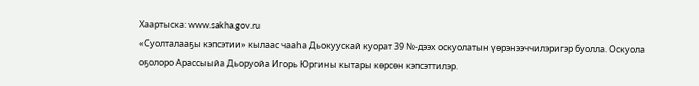Хаартыска: www.sakha.gov.ru
«Суолталааҕы кэпсэтии» кылаас чааһа Дьокуускай куорат 39 №-дээх оскуолатын үөрэнээччилэригэр буолла. Оскуола оҕолоро Арассыыйа Дьоруойа Игорь Юргины кытары көрсөн кэпсэттилэр.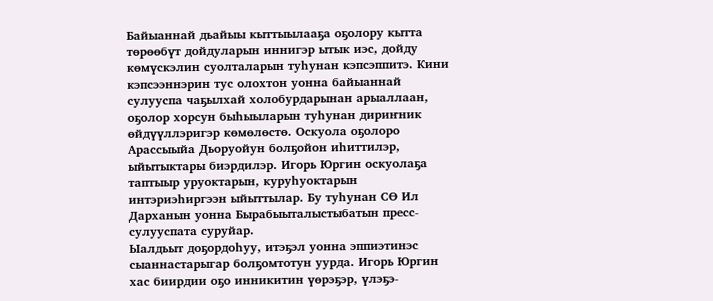Байыаннай дьайыы кыттыылааҕа оҕолору кытта төрөөбүт дойдуларын иннигэр ытык иэс, дойду көмүскэлин суолталарын туһунан кэпсэппитэ. Кини кэпсээннэрин тус олохтон уонна байыаннай сулууспа чаҕылхай холобурдарынан арыаллаан, оҕолор хорсун быһыыларын туһунан дириҥник өйдүүллэригэр көмөлөстө. Оскуола оҕолоро Арассыыйа Дьоруойун болҕойон иһиттилэр, ыйытыктары биэрдилэр. Игорь Юргин оскуолаҕа таптыыр уруоктарын, куруһуоктарын интэриэһиргээн ыйыттылар. Бу туһунан СӨ Ил Дарханын уонна Бырабыыталыстыбатын пресс-сулууспата суруйар.
Ыалдьыт доҕордоһуу, итэҕэл уонна эппиэтинэс сыаннастарыгар болҕомтотун уурда. Игорь Юргин хас биирдии оҕо инникитин үөрэҕэр, үлэҕэ-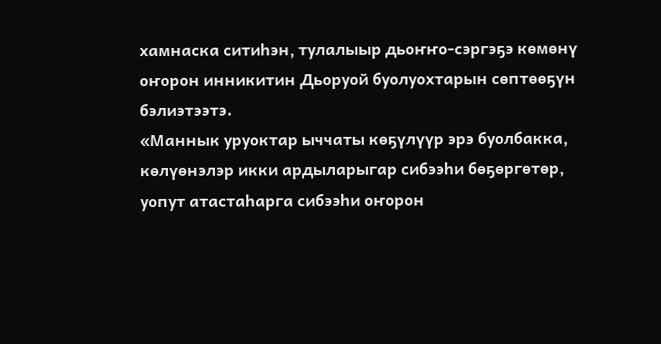хамнаска ситиһэн, тулалыыр дьоҥҥо-сэргэҕэ көмөнү оҥорон инникитин Дьоруой буолуохтарын сөптөөҕүн бэлиэтээтэ.
«Маннык уруоктар ыччаты көҕүлүүр эрэ буолбакка, көлүөнэлэр икки ардыларыгар сибээһи бөҕөргөтөр, уопут атастаһарга сибээһи оҥорон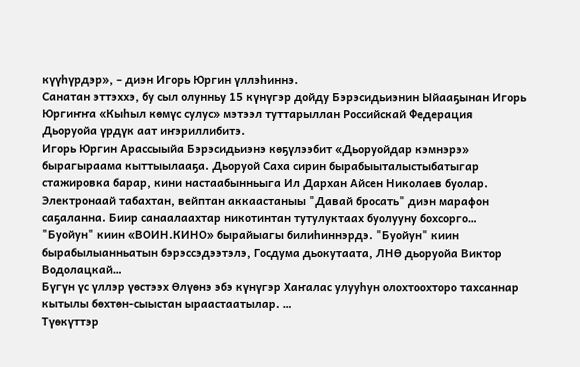күүһүрдэр», – диэн Игорь Юргин үллэһиннэ.
Санатан эттэххэ, бу сыл олунньу 15 күнүгэр дойду Бэрэсидьиэнин Ыйааҕынан Игорь Юргиҥҥа «Кыһыл көмүс сулус» мэтээл туттарыллан Российскай Федерация Дьоруойа үрдүк аат иҥэриллибитэ.
Игорь Юргин Арассыыйа Бэрэсидьиэнэ көҕүлээбит «Дьоруойдар кэмнэрэ» бырагыраама кыттыылааҕа. Дьоруой Саха сирин бырабыыталыстыбатыгар стажировка барар, кини настаабынньыга Ил Дархан Айсен Николаев буолар.
Электронаай табахтан, вейптан аккаастаныы "Давай бросать" диэн марафон саҕаланна. Биир санаалаахтар никотинтан тутулуктаах буолууну бохсорго…
"Буойун" киин «ВОИН.КИНО» бырайыагы билиһиннэрдэ. "Буойун" киин бырабылыанньатын бэрэссэдээтэлэ, Госдума дьокутаата, ЛНӨ дьоруойа Виктор Водолацкай…
Бүгүн үс үллэр үөстээх Өлүөнэ эбэ күнүгэр Хаҥалас улууһун олохтоохторо тахсаннар кытылы бөхтөн-сыыстан ыраастаатылар. …
Түөкүттэр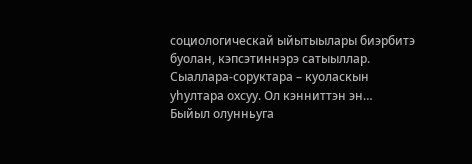социологическай ыйытыылары биэрбитэ буолан, кэпсэтиннэрэ сатыыллар. Сыаллара-соруктара – куоласкын уһултара охсуу. Ол кэнниттэн эн…
Быйыл олунньуга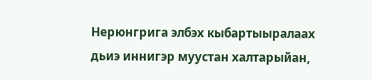Нерюнгрига элбэх кыбартыыралаах дьиэ иннигэр муустан халтарыйан,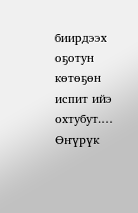биирдээх оҕотун көтөҕөн испит ийэ охтубут.…
Өҥүрүк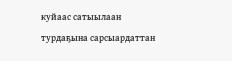куйаас сатыылаан турдаҕына сарсыардаттан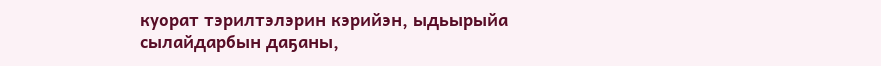куорат тэрилтэлэрин кэрийэн, ыдьырыйа сылайдарбын даҕаны,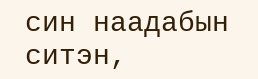син наадабын ситэн,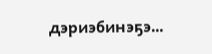дэриэбинэҕэ…